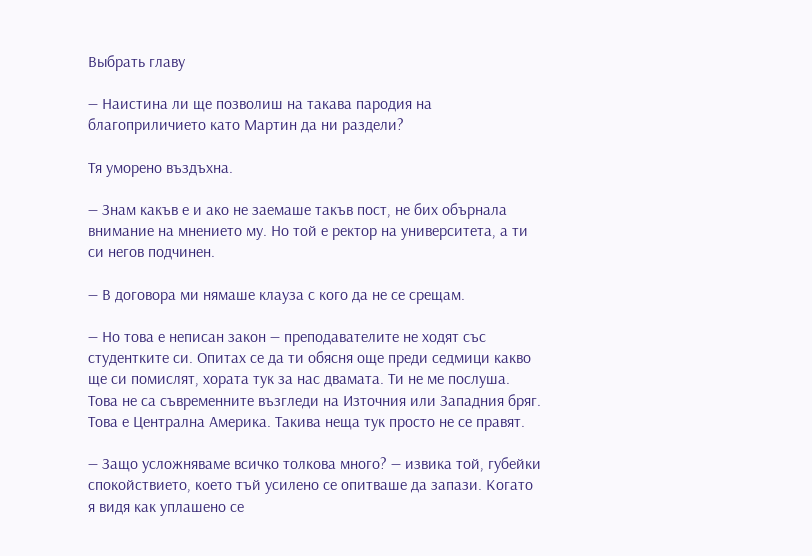Выбрать главу

— Наистина ли ще позволиш на такава пародия на благоприличието като Мартин да ни раздели?

Тя уморено въздъхна.

— Знам какъв е и ако не заемаше такъв пост, не бих обърнала внимание на мнението му. Но той е ректор на университета, а ти си негов подчинен.

— В договора ми нямаше клауза с кого да не се срещам.

— Но това е неписан закон — преподавателите не ходят със студентките си. Опитах се да ти обясня още преди седмици какво ще си помислят, хората тук за нас двамата. Ти не ме послуша. Това не са съвременните възгледи на Източния или Западния бряг. Това е Централна Америка. Такива неща тук просто не се правят.

— Защо усложняваме всичко толкова много? — извика той, губейки спокойствието, което тъй усилено се опитваше да запази. Когато я видя как уплашено се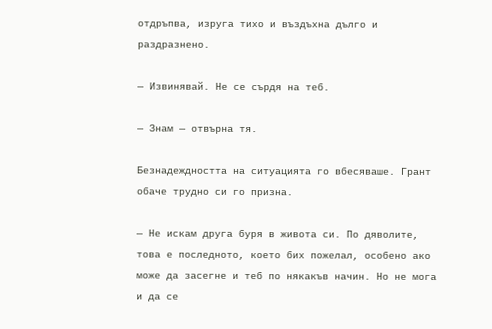отдръпва, изруга тихо и въздъхна дълго и раздразнено.

— Извинявай. Не се сърдя на теб.

— Знам — отвърна тя.

Безнадеждността на ситуацията го вбесяваше. Грант обаче трудно си го призна.

— Не искам друга буря в живота си. По дяволите, това е последното, което бих пожелал, особено ако може да засегне и теб по някакъв начин. Но не мога и да се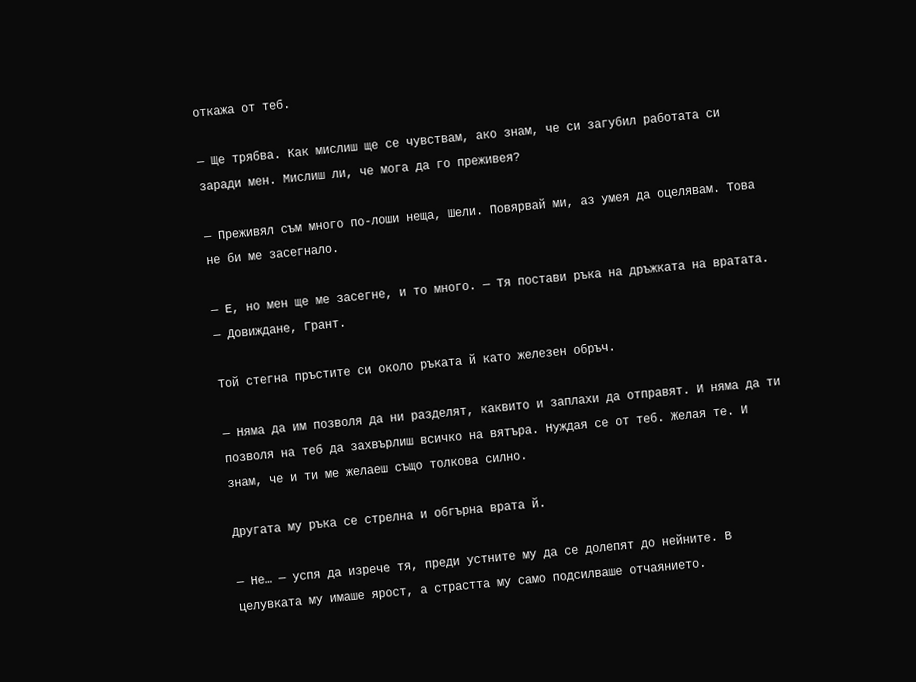откажа от теб.

— Ще трябва. Как мислиш ще се чувствам, ако знам, че си загубил работата си заради мен. Мислиш ли, че мога да го преживея?

— Преживял съм много по-лоши неща, Шели. Повярвай ми, аз умея да оцелявам. Това не би ме засегнало.

— Е, но мен ще ме засегне, и то много. — Тя постави ръка на дръжката на вратата. — Довиждане, Грант.

Той стегна пръстите си около ръката й като железен обръч.

— Няма да им позволя да ни разделят, каквито и заплахи да отправят. И няма да ти позволя на теб да захвърлиш всичко на вятъра. Нуждая се от теб. Желая те. И знам, че и ти ме желаеш също толкова силно.

Другата му ръка се стрелна и обгърна врата й.

— Не… — успя да изрече тя, преди устните му да се долепят до нейните. В целувката му имаше ярост, а страстта му само подсилваше отчаянието.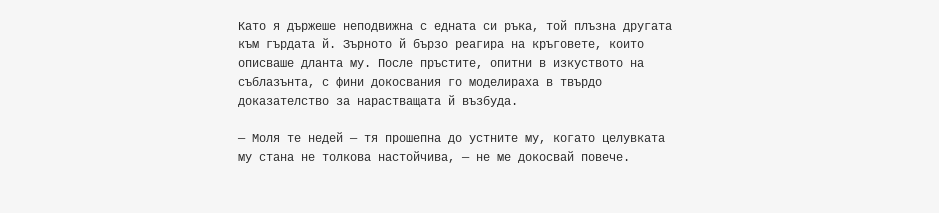Като я държеше неподвижна с едната си ръка, той плъзна другата към гърдата й. Зърното й бързо реагира на кръговете, които описваше дланта му. После пръстите, опитни в изкуството на съблазънта, с фини докосвания го моделираха в твърдо доказателство за нарастващата й възбуда.

— Моля те недей — тя прошепна до устните му, когато целувката му стана не толкова настойчива, — не ме докосвай повече.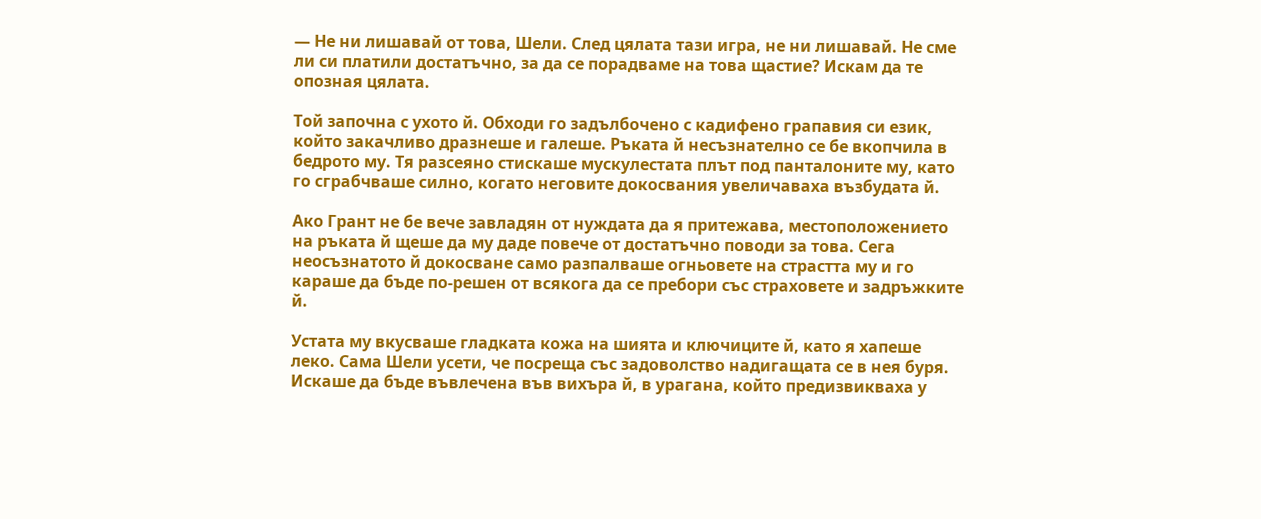— Не ни лишавай от това, Шели. След цялата тази игра, не ни лишавай. Не сме ли си платили достатъчно, за да се порадваме на това щастие? Искам да те опозная цялата.

Той започна с ухото й. Обходи го задълбочено с кадифено грапавия си език, който закачливо дразнеше и галеше. Ръката й несъзнателно се бе вкопчила в бедрото му. Тя разсеяно стискаше мускулестата плът под панталоните му, като го сграбчваше силно, когато неговите докосвания увеличаваха възбудата й.

Ако Грант не бе вече завладян от нуждата да я притежава, местоположението на ръката й щеше да му даде повече от достатъчно поводи за това. Сега неосъзнатото й докосване само разпалваше огньовете на страстта му и го караше да бъде по-решен от всякога да се пребори със страховете и задръжките й.

Устата му вкусваше гладката кожа на шията и ключиците й, като я хапеше леко. Сама Шели усети, че посреща със задоволство надигащата се в нея буря. Искаше да бъде въвлечена във вихъра й, в урагана, който предизвикваха у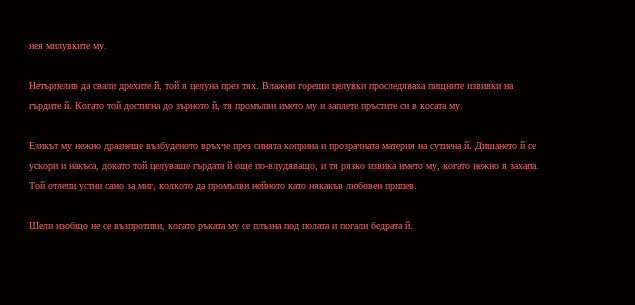нея милувките му.

Нетърпелив да свали дрехите й, той я целуна през тях. Влажни горещи целувки проследяваха пищните извивки на гърдите й. Когато той достигна до зърното й, тя промълви името му и заплете пръстите си в косата му.

Езикът му нежно дразнеше възбуденото връхче през синята коприна и прозрачната материя на сутиена й. Дишането й се ускори и накъса, докато той целуваше гърдата й още по-влудяващо, и тя рязко извика името му, когато нежно я захапа. Той отлепи устни само за миг, колкото да промълви нейното като някакъв любовен припев.

Шели изобщо не се възпротиви, когато ръката му се плъзна под полата и погали бедрата й.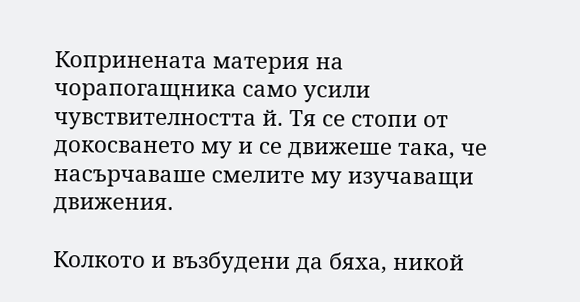Копринената материя на чорапогащника само усили чувствителността й. Тя се стопи от докосването му и се движеше така, че насърчаваше смелите му изучаващи движения.

Колкото и възбудени да бяха, никой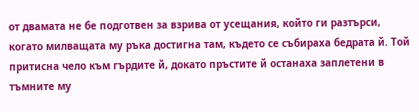от двамата не бе подготвен за взрива от усещания, който ги разтърси, когато милващата му ръка достигна там, където се събираха бедрата й. Той притисна чело към гърдите й, докато пръстите й останаха заплетени в тъмните му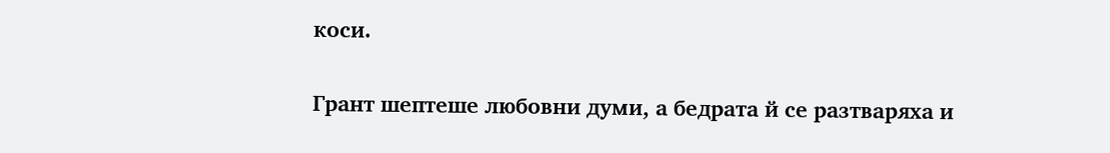коси.

Грант шептеше любовни думи, а бедрата й се разтваряха и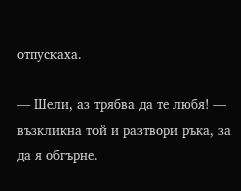отпускаха.

— Шели, аз трябва да те любя! — възкликна той и разтвори ръка, за да я обгърне.